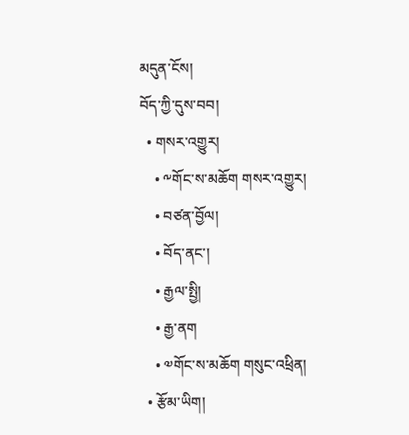མདུན་ངོས།
བོད་ཀྱི་དུས་བབ།
  • གསར་འགྱུར།
    • ༸གོང་ས་མཆོག གསར་འགྱུར།
    • བཙན་བྱོལ།
    • བོད་ནང་།
    • རྒྱལ་སྤྱི།
    • རྒྱ་ནག
    • ༧གོང་ས་མཆོག གསུང་འཕྲིན།
  • རྩོམ་ཡིག།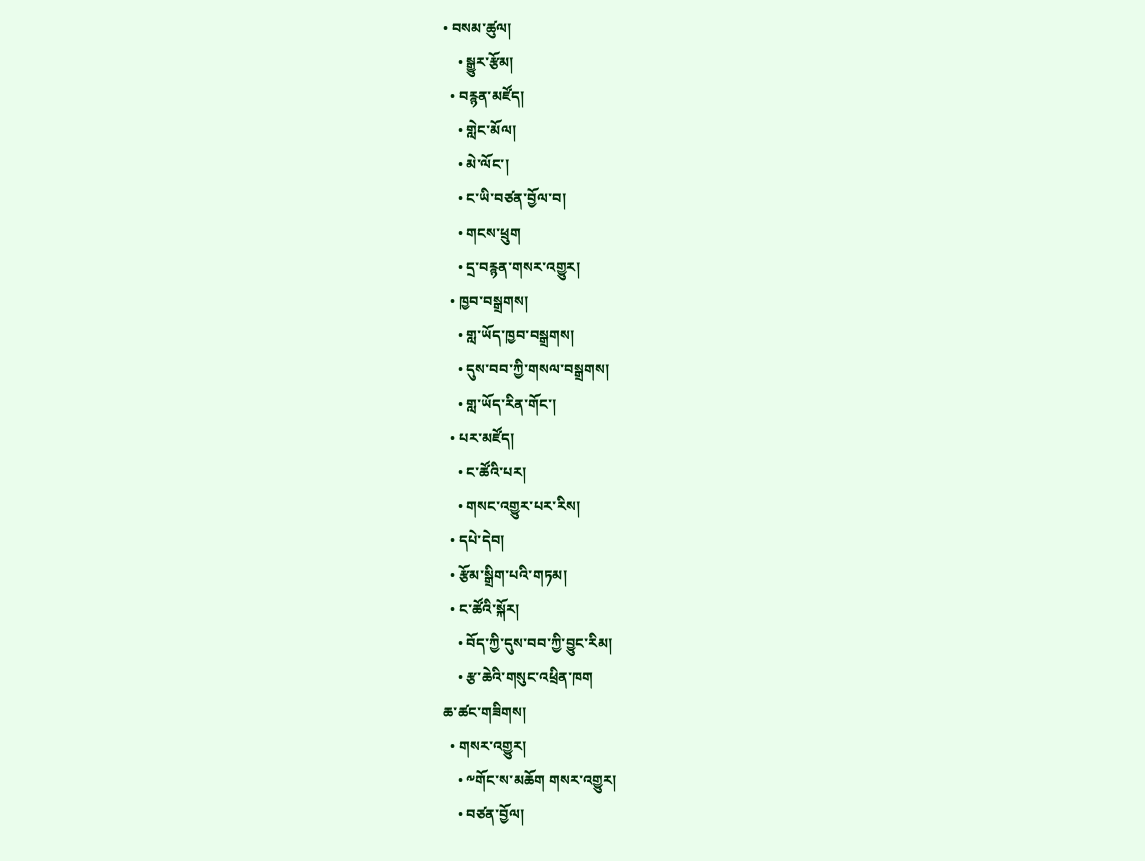• བསམ་ཚུལ།
    • སྒྱུར་རྩོམ།
  • བརྙན་མཛོད།
    • གླེང་མོལ།
    • མེ་ལོང་།
    • ང་ཡི་བཙན་བྱོལ་བ།
    • གངས་ཕྲུག
    • དྲ་བརྙན་གསར་འགྱུར།
  • ཁྱབ་བསྒྲགས།
    • གླ་ཡོད་ཁྱབ་བསྒྲགས།
    • དུས་བབ་ཀྱི་གསལ་བསྒྲགས།
    • གླ་ཡོད་རིན་གོང་།
  • པར་མཛོད།
    • ང་ཚོའི་པར།
    • གསང་འགྱུར་པར་རིས།
  • དཔེ་དེབ།
  • རྩོམ་སྒྲིག་པའི་གཏམ།
  • ང་ཚོའི་སྐོར།
    • བོད་ཀྱི་དུས་བབ་ཀྱི་བྱུང་རིམ།
    • རྩ་ཆེའི་གསུང་འཕྲིན་ཁག
ཆ་ཚང་གཟིགས།
  • གསར་འགྱུར།
    • ༸གོང་ས་མཆོག གསར་འགྱུར།
    • བཙན་བྱོལ།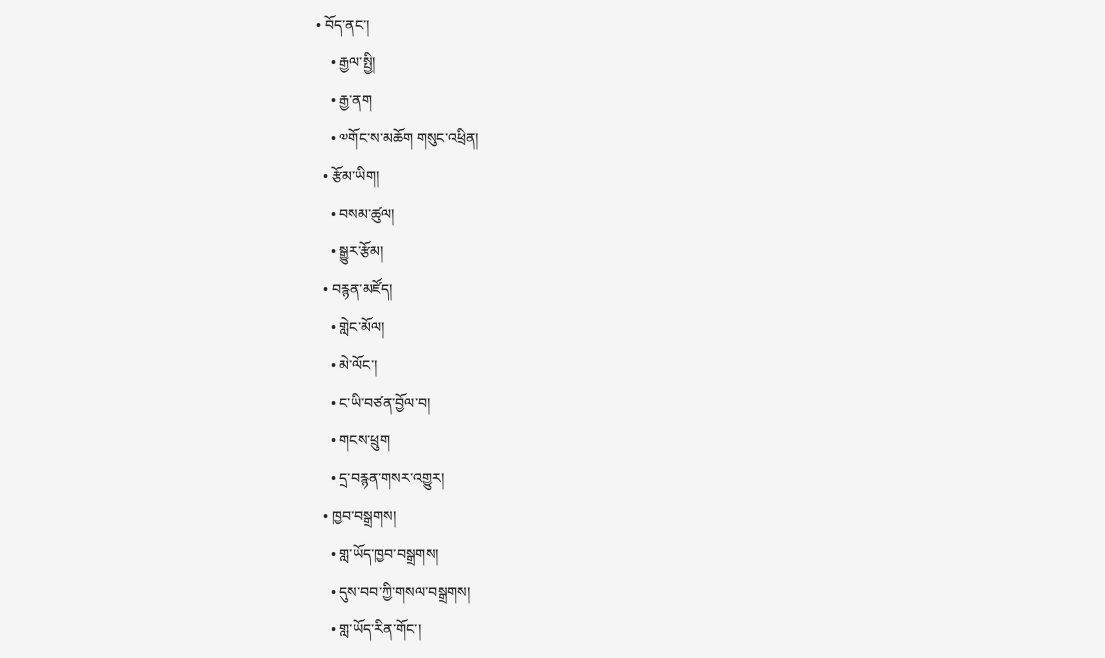• བོད་ནང་།
    • རྒྱལ་སྤྱི།
    • རྒྱ་ནག
    • ༧གོང་ས་མཆོག གསུང་འཕྲིན།
  • རྩོམ་ཡིག།
    • བསམ་ཚུལ།
    • སྒྱུར་རྩོམ།
  • བརྙན་མཛོད།
    • གླེང་མོལ།
    • མེ་ལོང་།
    • ང་ཡི་བཙན་བྱོལ་བ།
    • གངས་ཕྲུག
    • དྲ་བརྙན་གསར་འགྱུར།
  • ཁྱབ་བསྒྲགས།
    • གླ་ཡོད་ཁྱབ་བསྒྲགས།
    • དུས་བབ་ཀྱི་གསལ་བསྒྲགས།
    • གླ་ཡོད་རིན་གོང་།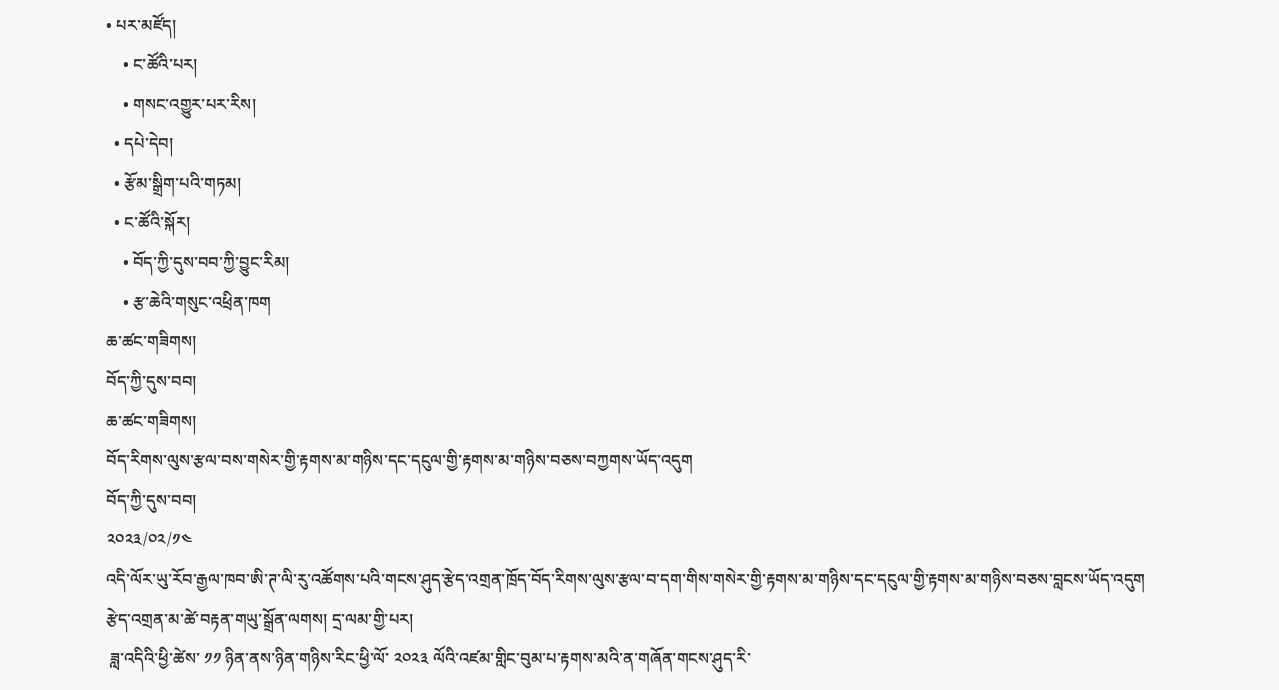• པར་མཛོད།
    • ང་ཚོའི་པར།
    • གསང་འགྱུར་པར་རིས།
  • དཔེ་དེབ།
  • རྩོམ་སྒྲིག་པའི་གཏམ།
  • ང་ཚོའི་སྐོར།
    • བོད་ཀྱི་དུས་བབ་ཀྱི་བྱུང་རིམ།
    • རྩ་ཆེའི་གསུང་འཕྲིན་ཁག
ཆ་ཚང་གཟིགས།
བོད་ཀྱི་དུས་བབ།
ཆ་ཚང་གཟིགས།
བོད་རིགས་ལུས་རྩལ་བས་གསེར་གྱི་རྟགས་མ་གཉིས་དང་དངུལ་གྱི་རྟགས་མ་གཉིས་བཅས་བཀྱགས་ཡོད་འདུག
བོད་ཀྱི་དུས་བབ།
༢༠༢༣/༠༢/༡༤
འདི་ལོར་ཡུ་རོབ་རྒྱལ་ཁབ་ཨི་ཊ་ལི་རུ་འཚོགས་པའི་གངས་ཤུད་རྩེད་འགྲན་ཁྲོད་བོད་རིགས་ལུས་རྩལ་བ་དག་གིས་གསེར་གྱི་རྟགས་མ་གཉིས་དང་དངུལ་གྱི་རྟགས་མ་གཉིས་བཅས་བླངས་ཡོད་འདུག
རྩེད་འགྲན་མ་ཚེ་བརྟན་གཡུ་སྒྲོན་ལགས། དྲ་ལམ་གྱི་པར།
 ཟླ་འདིའི་ཕྱི་ཚེས་ ༡༡ ཉིན་ནས་ཉིན་གཉིས་རིང་ཕྱི་ལོ་ ༢༠༢༣ ལོའི་འཛམ་གླིང་བུམ་པ་རྟགས་མའི་ན་གཞོན་གངས་ཤུད་རི་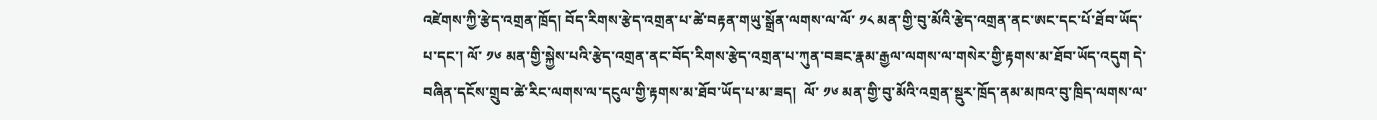འཛེགས་ཀྱི་རྩེད་འགྲན་ཁྲོད། བོད་རིགས་རྩེད་འགྲན་པ་ཚེ་བརྟན་གཡུ་སྒྲོན་ལགས་ལ་ལོ་ ༡༨ མན་གྱི་བུ་མོའི་རྩེད་འགྲན་ནང་ཨང་དང་པོ་ཐོབ་ཡོད་པ་དང་། ལོ་ ༡༦ མན་གྱི་སྐྱེས་པའི་རྩེད་འགྲན་ནང་བོད་རིགས་རྩེད་འགྲན་པ་ཀུན་བཟང་རྣམ་རྒྱལ་ལགས་ལ་གསེར་གྱི་རྟགས་མ་ཐོབ་ཡོད་འདུག དེ་བཞིན་དངོས་གྲུབ་ཚེ་རིང་ལགས་ལ་དངུལ་གྱི་རྟགས་མ་ཐོབ་ཡོད་པ་མ་ཟད།  ལོ་ ༡༦ མན་གྱི་བུ་མོའི་འགྲན་སྡུར་ཁྲོད་ནམ་མཁའ་བུ་ཁྲིད་ལགས་ལ་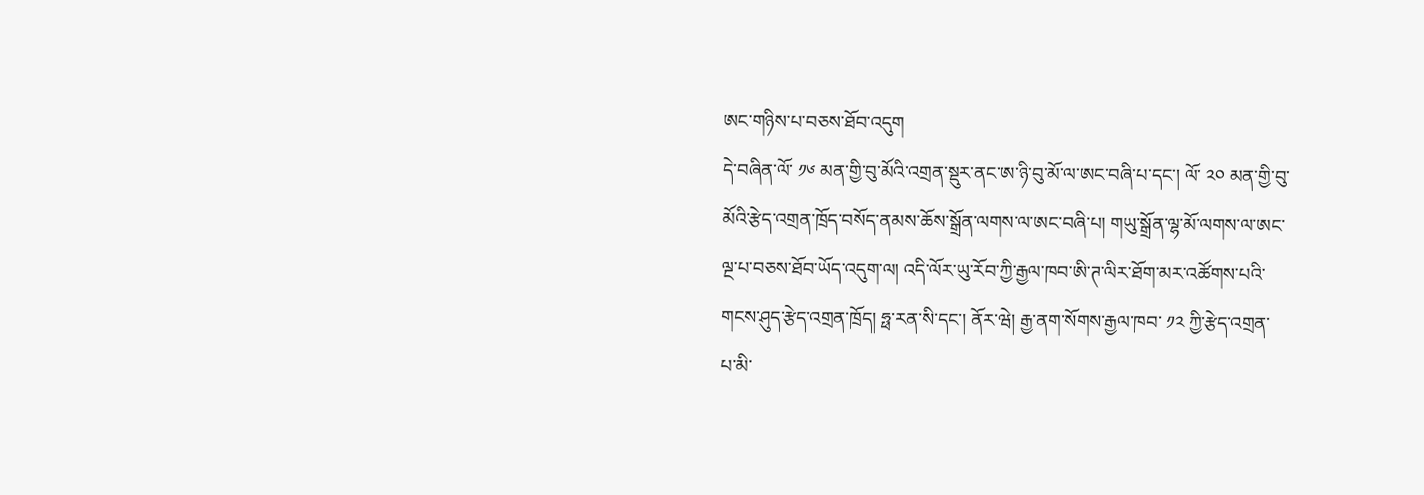ཨང་གཉིས་པ་བཅས་ཐོབ་འདུག
དེ་བཞིན་ལོ་ ༡༦ མན་གྱི་བུ་མོའི་འགྲན་སྡུར་ནང་ཨ་ཉི་བུ་མོ་ལ་ཨང་བཞི་པ་དང་། ལོ་ ༢༠ མན་གྱི་བུ་མོའི་རྩེད་འགྲན་ཁྲོད་བསོད་ནམས་ཆོས་སྒྲོན་ལགས་ལ་ཨང་བཞི་པ། གཡུ་སྒྲོན་ལྷ་མོ་ལགས་ལ་ཨང་ལྔ་པ་བཅས་ཐོབ་ཡོད་འདུག་ལ། འདི་ལོར་ཡུ་རོབ་ཀྱི་རྒྱལ་ཁབ་ཨི་ཊ་ལིར་ཐོག་མར་འཚོགས་པའི་གངས་ཤུད་རྩེད་འགྲན་ཁྲོད། ཧྥ་རན་སི་དང་། ནོར་ཝེ། རྒྱ་ནག་སོགས་རྒྱལ་ཁབ་ ༡༢ ཀྱི་རྩེད་འགྲན་པ་མི་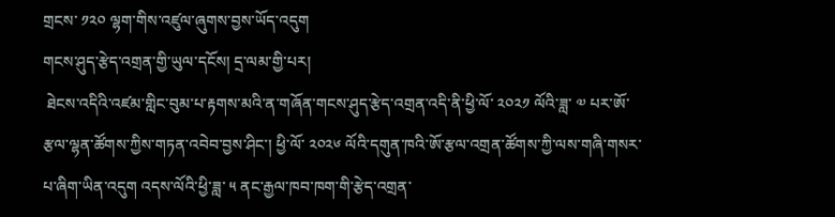གྲངས་ ༡༢༠ ལྷག་གིས་འཛུལ་ཞུགས་བྱས་ཡོད་འདུག
གངས་ཤུད་རྩེད་འགྲན་གྱི་ཡུལ་དངོས། དྲ་ལམ་གྱི་པར།
 ཐེངས་འདིའི་འཛམ་གླིང་བུམ་པ་རྟགས་མའི་ན་གཞོན་གངས་ཤུད་རྩེད་འགྲན་འདི་ནི་ཕྱི་ལོ་ ༢༠༢༡ ལོའི་ཟླ་ ༧ པར་ཨོ་རྩལ་ལྷན་ཚོགས་ཀྱིས་གཏན་འབེབ་བྱས་ཤིང་། ཕྱི་ལོ་ ༢༠༢༦ ལོའི་དགུན་ཁའི་ཨོ་རྩལ་འགྲན་ཚོགས་ཀྱི་ལས་གཞི་གསར་པ་ཞིག་ཡིན་འདུག འདས་ལོའི་ཕྱི་ཟླ་ ༥ ནང་རྒྱལ་ཁབ་ཁག་གི་རྩེད་འགྲན་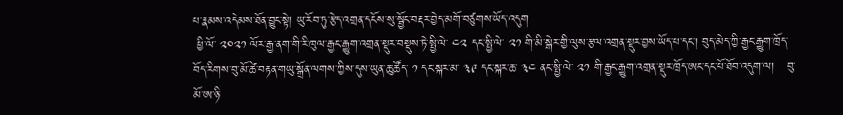པ་རྣམས་འདེམས་ཐོན་བྱུང་སྟེ། ཡུ་རོབ་ཏུ་རྩེད་འགྲན་དངོས་སུ་སྦྱོང་བརྡར་བྱེད་མགོ་བཙུགས་ཡོད་འདུག
 ཕྱི་ལོ་ ༢༠༢༡ ལོར་རྒྱ་ནག་གི་རི་ཁུལ་རྒྱང་རྒྱུག་འགྲན་སྡུར་བསྡུས་ཏེ་སྤྱི་ལེ་ ༤༢ དང་སྤྱི་ལེ་ ༢༡ གི་མི་སྒེར་གྱི་ལུས་རྩལ་འགྲན་སྡུར་བྱས་ཡོད་པ་དང་། བུད་མེད་ཀྱི་རྒྱང་རྒྱུག་ཁྲོད་བོད་རིགས་བུ་མོ་ཚེ་བརྟན་གཡུ་སྒྲོན་ལགས་ཀྱིས་དུས་ཡུན་ཆུ་ཚོད་ ༡ དང་སྐར་མ་ ༣༩ དང་སྐར་ཆ་ ༣༤ ནང་སྤྱི་ལེ་ ༢༡ གི་རྒྱང་རྒྱུག་འགྲན་སྡུར་ཁྲོད་ཨང་དང་པོ་ཐོབ་འདུག་ལ།   བུ་མོ་ཨ་ཉི་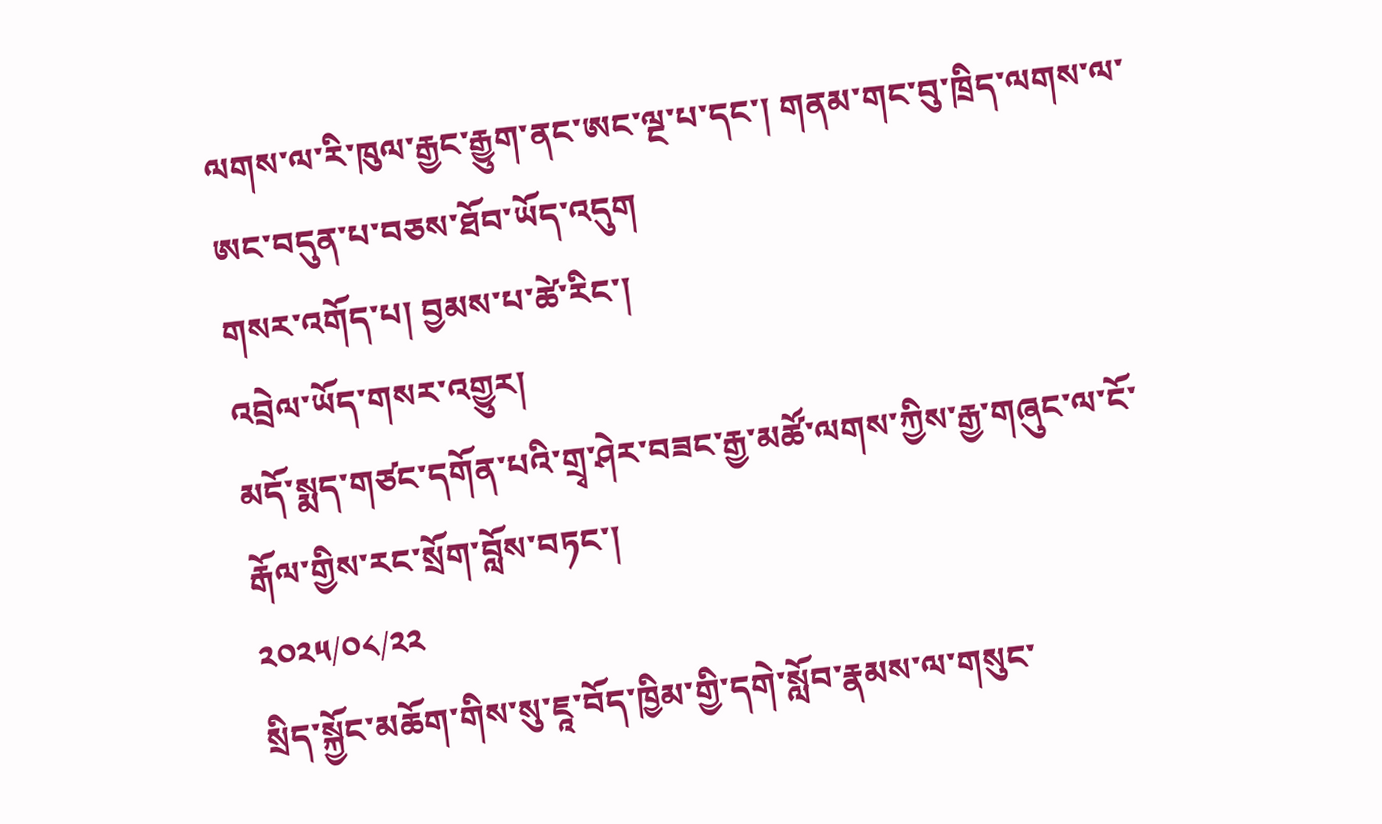ལགས་ལ་རི་ཁུལ་རྒྱང་རྒྱུག་ནང་ཨང་ལྔ་པ་དང་། གནམ་གང་བུ་ཁྲིད་ལགས་ལ་ཨང་བདུན་པ་བཅས་ཐོབ་ཡོད་འདུག
གསར་འགོད་པ། བྱམས་པ་ཚེ་རིང་།
འབྲེལ་ཡོད་གསར་འགྱུར།
མདོ་སྨད་གཙང་དགོན་པའི་གྲྭ་ཤེར་བཟང་རྒྱ་མཚོ་ལགས་ཀྱིས་རྒྱ་གཞུང་ལ་ངོ་རྒོལ་གྱིས་རང་སྲོག་བློས་བཏང་།
༢༠༢༥/༠༨/༢༢
སྲིད་སྐྱོང་མཆོག་གིས་སུ་ཇཱ་བོད་ཁྱིམ་གྱི་དགེ་སློབ་རྣམས་ལ་གསུང་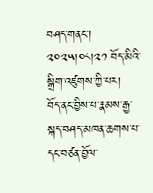བཤད་གནང་། ༢༠༢༥།༠༨།༢༡ བོད་མིའི་སྒྲིག་འཛུགས་ཀྱི་པར།
བོད་ནང་བྱིས་པ་རྣམས་རྒྱ་སྐད་བཤད་མཁན་ཆགས་པ་དང་བཙན་བྱོལ་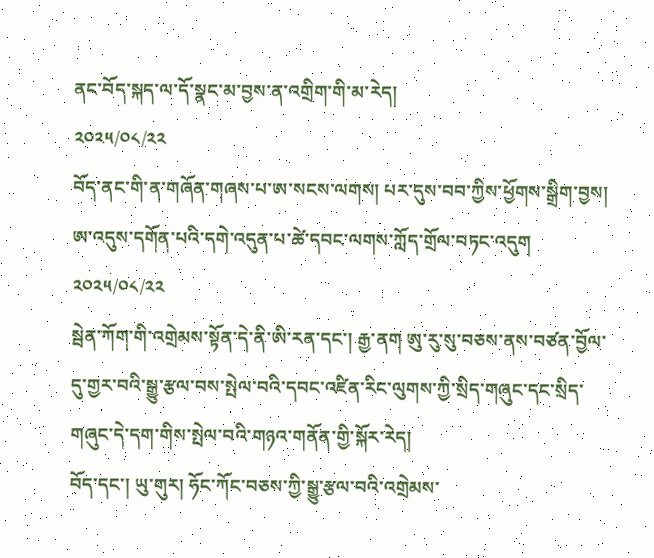ནང་བོད་སྐད་ལ་དོ་སྣང་མ་བྱས་ན་འགྲིག་གི་མ་རེད།
༢༠༢༥/༠༨/༢༢
བོད་ནང་གི་ན་གཞོན་གཞས་པ་ཨ་སངས་ལགས། པར་དུས་བབ་ཀྱིས་ཕྱོགས་སྒྲིག་བྱས།
ཨ་འདུས་དགོན་པའི་དགེ་འདུན་པ་ཚེ་དབང་ལགས་ཀློད་གྲོལ་བཏང་འདུག
༢༠༢༥/༠༨/༢༢
སྦེན་ཀོག་གི་འགྲེམས་སྟོན་དེ་ནི་ཨི་རན་དང་། རྒྱ་ནག ཨུ་རུ་སུ་བཅས་ནས་བཙན་བྱོལ་དུ་གྱར་བའི་སྒྱུ་རྩལ་བས་སྤེལ་བའི་དབང་འཛིན་རིང་ལུགས་ཀྱི་སྲིད་གཞུང་དང་སྲིད་གཞུང་དེ་དག་གིས་སྤེལ་བའི་གཉའ་གནོན་གྱི་སྐོར་རེད།
བོད་དང་། ཡུ་གུར། ཧོང་ཀོང་བཅས་ཀྱི་སྒྱུ་རྩལ་བའི་འགྲེམས་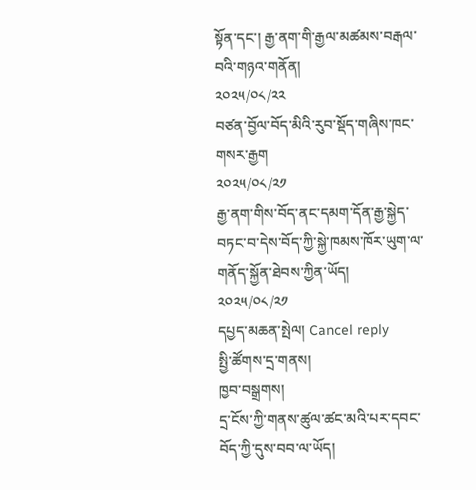སྟོན་དང་། རྒྱ་ནག་གི་རྒྱལ་མཚམས་བརྒལ་བའི་གཉའ་གནོན།
༢༠༢༥/༠༨/༢༢
བཙན་བྱོལ་བོད་མིའི་རུབ་སྡོད་གཞིས་ཁང་གསར་རྒྱག
༢༠༢༥/༠༨/༢༡
རྒྱ་ནག་གིས་བོད་ནང་དམག་དོན་རྒྱ་སྐྱེད་བཏང་བ་དེས་བོད་ཀྱི་སྐྱེ་ཁམས་ཁོར་ཡུག་ལ་གནོད་སྐྱོན་ཐེབས་ཀྱིན་ཡོད།
༢༠༢༥/༠༨/༢༡
དཔྱད་མཆན་སྤེལ། Cancel reply
སྤྱི་ཚོགས་དྲ་གནས།
ཁྱབ་བསྒྲགས།
དྲ་ངོས་ཀྱི་གནས་ཚུལ་ཚང་མའི་པར་དབང་བོད་ཀྱི་དུས་བབ་ལ་ཡོད།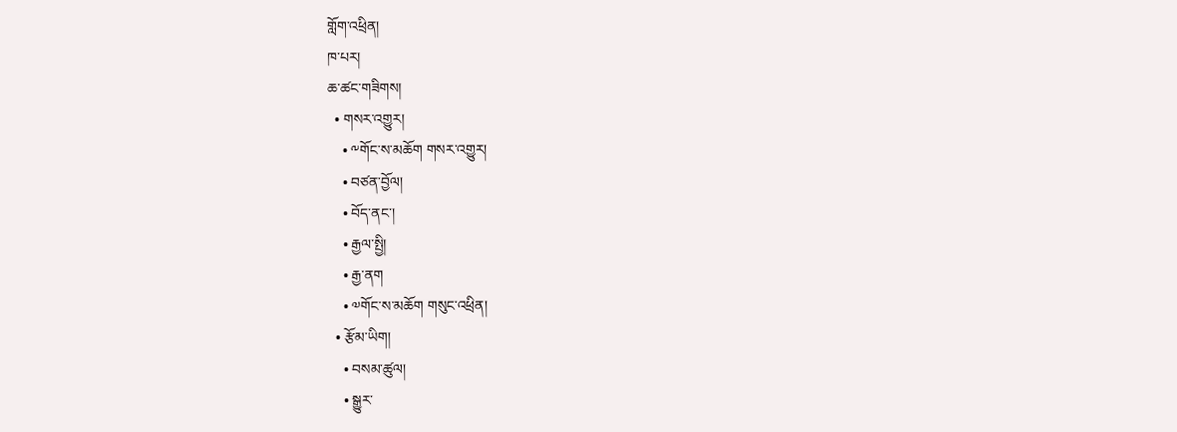གློག་འཕྲིན།
ཁ་པར།
ཆ་ཚང་གཟིགས།
  • གསར་འགྱུར།
    • ༸གོང་ས་མཆོག གསར་འགྱུར།
    • བཙན་བྱོལ།
    • བོད་ནང་།
    • རྒྱལ་སྤྱི།
    • རྒྱ་ནག
    • ༧གོང་ས་མཆོག གསུང་འཕྲིན།
  • རྩོམ་ཡིག།
    • བསམ་ཚུལ།
    • སྒྱུར་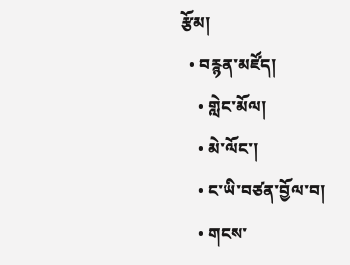རྩོམ།
  • བརྙན་མཛོད།
    • གླེང་མོལ།
    • མེ་ལོང་།
    • ང་ཡི་བཙན་བྱོལ་བ།
    • གངས་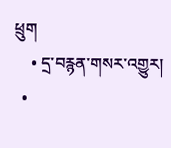ཕྲུག
    • དྲ་བརྙན་གསར་འགྱུར།
  •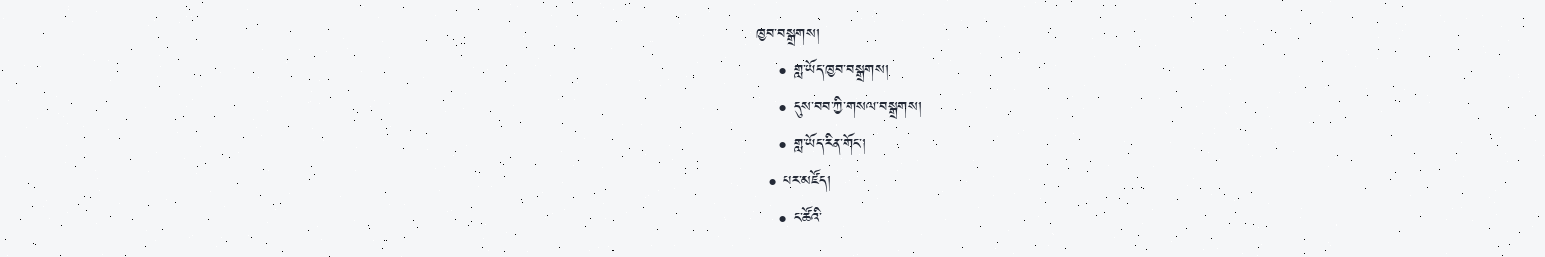ཁྱབ་བསྒྲགས།
    • གླ་ཡོད་ཁྱབ་བསྒྲགས།
    • དུས་བབ་ཀྱི་གསལ་བསྒྲགས།
    • གླ་ཡོད་རིན་གོང་།
  • པར་མཛོད།
    • ང་ཚོའི་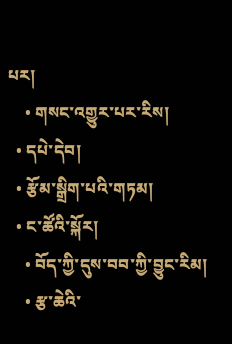པར།
    • གསང་འགྱུར་པར་རིས།
  • དཔེ་དེབ།
  • རྩོམ་སྒྲིག་པའི་གཏམ།
  • ང་ཚོའི་སྐོར།
    • བོད་ཀྱི་དུས་བབ་ཀྱི་བྱུང་རིམ།
    • རྩ་ཆེའི་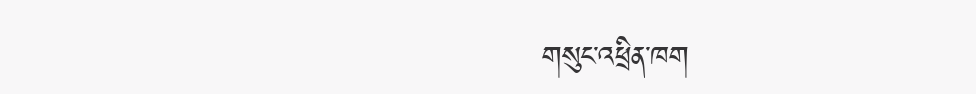གསུང་འཕྲིན་ཁག